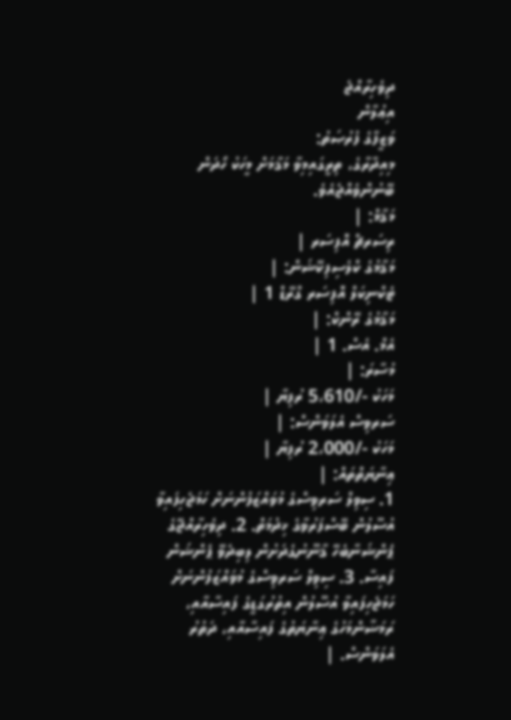ދިވެހިރާއްޖެ
އިޢުލާން
ވަޒީފާގެ ފުރުޞަތު:
މިއިދާރާގެ، ތިރީގައިމިވާ މަޤާމަށް މީހަކު ހޯދަން ބޭނުންވެއްޖެއެވެ.
މަޤާމް: |
ރިސަރޗް އޮފިސަރ |
މަޤާމުގެ ކްލެސިފިކޭޝަން: |
ޓެކްނިކަލް އޮފިސަރ ގްރޭޑް 1 |
މަޤާމުގެ ރޭންކް: |
އެމް. އެސް. 1 |
މުސާރަ: |
މަހަކު -/5،610 ރުފިޔާ |
ސަރވިސް އެލަވަންސް: |
މަހަކު -/2،000 ރުފިޔާ |
ޢިނާޔަތްތައް: |
1. ސިވިލް ސަރވިސްގެ މުވައްޒަފުންނަށް ހަމަޖެހިފައިވާ އުސޫލުން ބޭސްފަރުވާގެ ޚިދުމަތް. 2. ދިވެހިރާއްޖޭގެ ޕެންޝަނާބެހޭ ޤާނޫނުގެދަށުން ލިބިދެވޭ ޕެންޝަން ފައިސާ. 3. ސިވިލް ސަރވިސްގެ މުވައްޒަފުންނަށް ހަމަޖެހިފައިވާ އުސޫލުން އިތުރުގަޑީގެ ފައިސާއާއި، ރަމަޟާންމަހުގެ ޢިނާޔަތުގެ ފައިސާއާއި، ދަތުރު އެލަވަންސް. |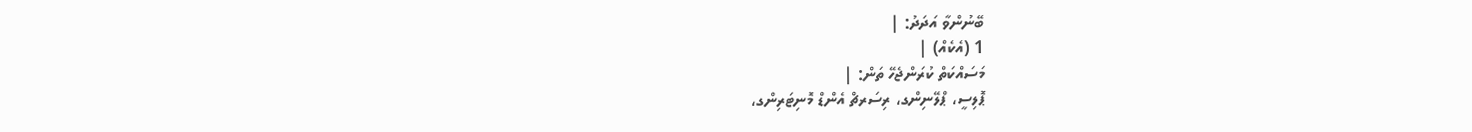ބޭނުންވާ އަދަދު: |
1 (އެކެއް) |
މަސައްކަތް ކުރަންޖެހޭ ތަން: |
ޕޮލިސީ، ޕްލޭނިންގ، ރިސަރޗް އެންޑް މޮނިޓަރިންގ،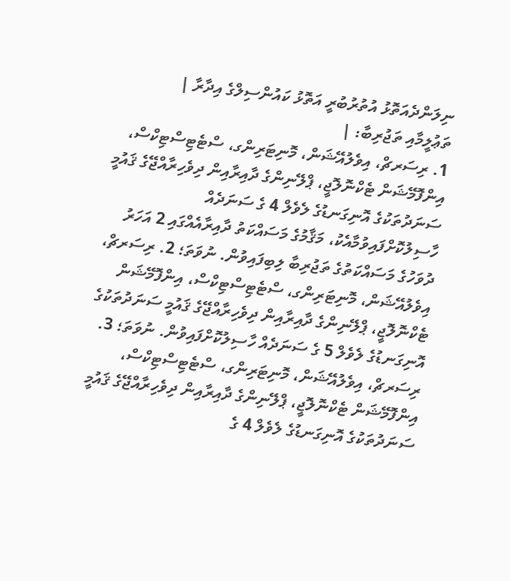ނިލަންދެއަތޮޅު އުތުރުބުރީ އަތޮޅު ކައުންސިލްގެ އިދާރާ |
ތަޢުލީމާއި ތަޖުރިބާ: |
1. ރިސަރޗް، އިވެލުއޭޝަން، މޮނިޓަރިންގ، ސްޓެޓިސްޓިކްސް، އިންފޮމޭޝަން ޓެކްނޮލޮޖީ، ޕްލޭނިންގެ ދާއިރާއިން ދިވެހިރާއްޖޭގެ ޤައުމީ ސަނަދުތަކުގެ އޮނިގަނޑުގެ ލެވެލް 4 ގެ ސަނަދެއް ހާސިލުކޮށްފައިވުމާއެކު، މަޤާމުގެ މަސައްކަތު ދާއިރާއެއްގައި 2 އަހަރު ދުވަހުގެ މަސައްކަތުގެ ތަޖުރިބާ ލިބިފައިވުން. ނުވަތަ؛ 2. ރިސަރޗް، އިވެލުއޭޝަން، މޮނިޓަރިންގ، ސްޓެޓިސްޓިކްސް، އިންފޮމޭޝަން ޓެކްނޮލޮޖީ، ޕްލޭނިންގެ ދާއިރާއިން ދިވެހިރާއްޖޭގެ ޤައުމީ ސަނަދުތަކުގެ އޮނިގަނޑުގެ ލެވެލް 5 ގެ ސަނަދެއް ހާސިލުކޮށްފައިވުން. ނުވަތަ؛ 3. ރިސަރޗް، އިވެލުއޭޝަން، މޮނިޓަރިންގ، ސްޓެޓިސްޓިކްސް، އިންފޮމޭޝަން ޓެކްނޮލޮޖީ، ޕްލޭނިންގެ ދާއިރާއިން ދިވެހިރާއްޖޭގެ ޤައުމީ ސަނަދުތަކުގެ އޮނިގަނޑުގެ ލެވެލް 4 ގެ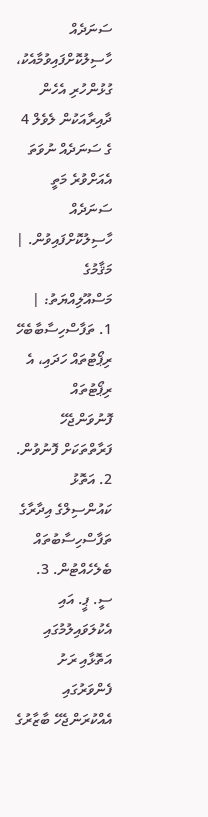ސަނަދެއް ހާސިލުކޮށްފައިވުމާއެކު، ގުޅުންހުރި އެހެން ދާއިރާއަކުން ލެވެލް 4 ގެ ސަނަދެއް ނުވަތަ އެއަށްވުރެ މަތީ ސަނަދެއް ހާސިލުކޮށްފައިވުން. |
މަޤާމުގެ މަސްއޫލިއްޔަތު: |
1. ތަފާސްހިސާބާބެހޭ ރިޕޯޓުތައް ހަދައި، އެ ރިޕޯޓުތައް ފޮނުވަންޖެހޭ ފަރާތްތަކަށް ފޮނުވުން. 2. އަތޮޅު ކައުންސިލްގެ އިދާރާގެ ތަފާސްހިސާބުތައް ބެލެހެއްޓުން. 3. ސީ. ޕީ. އައި އެކުލަވައިލުމުގައި އަތޮޅާއި ރަށު ފެންވަރުގައި އެއްކުރަންޖެހޭ ބާޒާރުގެ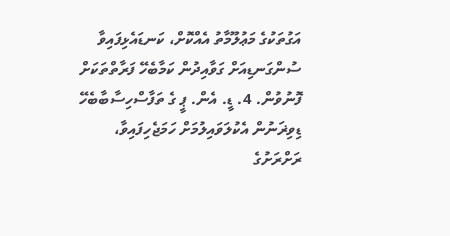އަގުތަކުގެ މަޢުލޫމާތު އެއްކޮށް، ކަނޑައެޅިފައިވާ ސުންގަނޑިއަށް ގަވާއިދުން ކަމާބެހޭ ފަރާތްތަކަށް ފޮނުވުން. 4. ޑީ. އެން. ޕީ ގެ ތަފާސްހިސާބާބެހޭ ޑިވިޜަނުން އެކުލަވައިލުމަށް ހަމަޖެހިފައިވާ، ރަށްރަށުގެ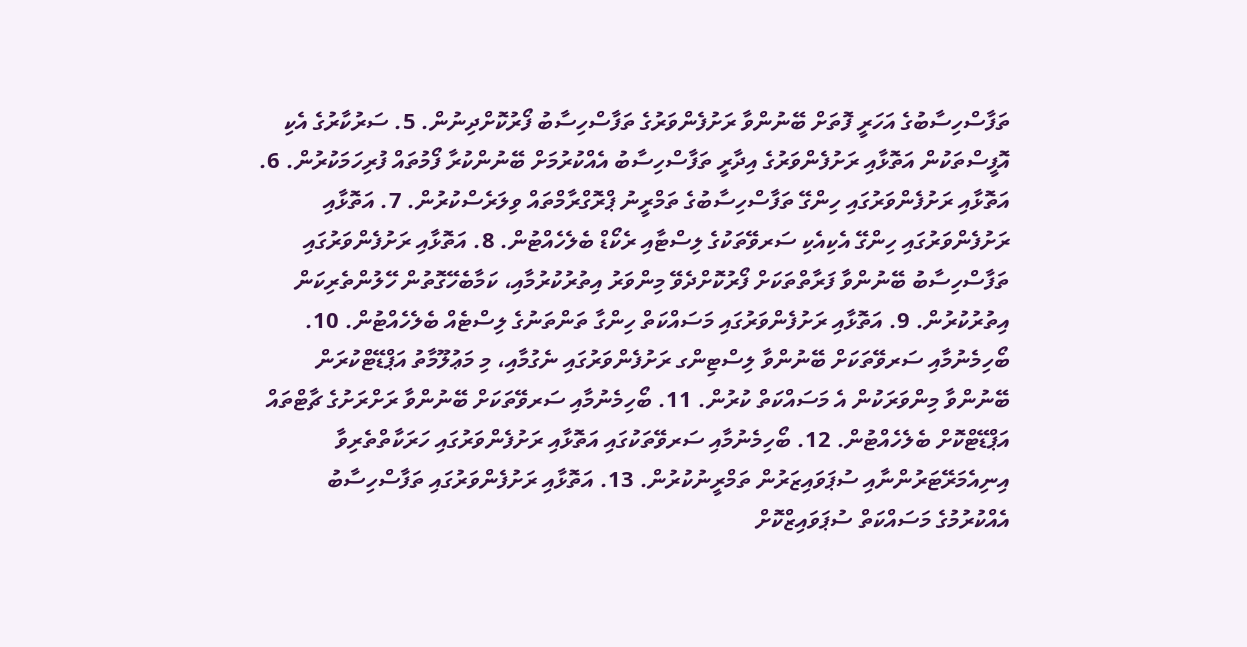ތަފާސްހިސާބުގެ އަހަރީ ފޮތަށް ބޭނުންވާ ރަށުފެންވަރުގެ ތަފާސްހިސާބު ފޯރުކޮށްދިނުން. 5. ސަރުކާރުގެ އެކި އޮފީސްތަކުން އަތޮޅާއި ރަށުފެންވަރުގެ އިދާރީ ތަފާސްހިސާބު އެއްކުރުމަށް ބޭނުންކުރާ ފޯމުތައް ފުރިހަމަކުރުން. 6. އަތޮޅާއި ރަށުފެންވަރުގައި ހިންގޭ ތަފާސްހިސާބުގެ ތަމްރީނު ޕްރޮގްރާމްތައް ވިލަރެސްކުރުން. 7. އަތޮޅާއި ރަށުފެންވަރުގައި ހިންގޭ އެކިއެކި ސަރވޭތަކުގެ ލިސްޓާއި ރެކޯޑް ބެލެހެއްޓުން. 8. އަތޮޅާއި ރަށުފެންވަރުގައި ތަފާސްހިސާބު ބޭނުންވާ ފަރާތްތަކަށް ފޯރުކޮށްދެވޭ މިންވަރު އިތުރުކުރުމާއި، ކަމާބެހޭގޮތުން ހޭލުންތެރިކަން އިތުރުކުރުން. 9. އަތޮޅާއި ރަށުފެންވަރުގައި މަސައްކަތް ހިންގާ ތަންތަނުގެ ލިސްޓެއް ބެލެހެއްޓުން. 10. ބޯހިމެނުމާއި ސަރވޭތަކަށް ބޭނުންވާ ލިސްޓިންގ ރަށުފެންވަރުގައި ނެގުމާއި، މި މަޢުލޫމާތު އަޕްޑޭޓްކުރަން ބޭނުންވާ މިންވަރަކުން އެ މަސައްކަތް ކުރުން. 11. ބޯހިމެނުމާއި ސަރވޭތަކަށް ބޭނުންވާ ރަށްރަށުގެ ޗާޓްތައް އަޕްޑޭޓްކޮށް ބެލެހެއްޓުން. 12. ބޯހިމެނުމާއި ސަރވޭތަކުގައި އަތޮޅާއި ރަށުފެންވަރުގައި ހަރަކާތްތެރިވާ އިނިއެމަރޭޓަރުންނާއި ސުޕަވައިޒަރުން ތަމްރީނުކުރުން. 13. އަތޮޅާއި ރަށުފެންވަރުގައި ތަފާސްހިސާބު އެއްކުރުމުގެ މަސައްކަތް ސުޕަވައިޒްކޮށް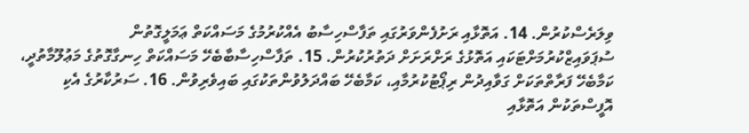ވިލަރެސްކުރުން. 14. އަތޮޅާއި ރަށުފެންވަރުގައި ތަފާސްހިސާބު އެއްކުރުމުގެ މަސައްކަތް ޢަމަލީގޮތުން ސުޕަވައިޒްކުރުމަށްޓަކައި އަތޮޅުގެ ރަށްރަށަށް ދަތުރުކުރުން. 15. ތަފާސްހިސާބާބެހޭ މަސައްކަތް ހިނގާގޮތުގެ މަޢުލޫމާތުދީ، ކަމާބެހޭ ފަރާތްތަކަށް ގަވާއިދުން ރިޕޯޓުކުރުމާއި، ކަމާބެހޭ ބައްދަލުވުންތަކުގައި ބައިވެރިވުން. 16. ސަރުކާރުގެ އެކި އޮފީސްތަކުން އަތޮޅާއި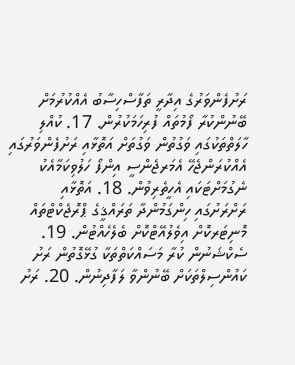ރަށުފެންވަރުގެ އިދާރީ ތަފާސްހިސާބު އެއްކުރުމަށް ބޭނުންކުރާ ފޯމުތައް ފުރިހަމަކުރުން. 17. ކުއްލި ހާލަތްތަކުގައި ވަގުތުން ވަގުތަށް އަތޮޅާއި ރަށުފެންވަރުގައި އެއްކުރަންޖެހޭ އެމަރޖެންސީ އިންފޯ ހަލުވިކަމާއެކު ނެގުމަށްޓަކައި އެހީތެރިވުން. 18. އަތޮޅާއި ރަށްރަށުގައި ހިންގަމުންދާ ތަރައްޤީގެ ޕްރޮޖެކްޓްތައް މޮނިޓަރކޮށް އިވެލުއޭޓްކޮށް ބެލެހެއްޓުން. 19. ސެކްޝަނުން ކުރާ މަސައްކަތްތަކާ ގުޅޭގޮތުން ރަށު ކައުންސިލްތަކަށް ބޭނުންވާ ލަފާދިނުން. 20. ރަށު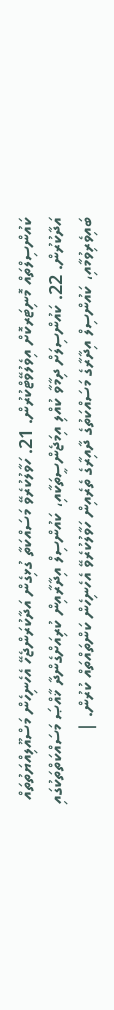ކައުންސިލްތައް މޮނިޓަރކޮށް އިވެލުވޭޓްކުރުން. 21. ހަވާލުކުރެވޭ މަސައްކަތާ ގުޅިގެން އަދާކުރަންޖެހޭ އެހެނިހެން މަސްއޫލިއްޔަތުތައް އަދާކުރުން. 22. ކައުންސިލަށް ދިމާވާ ކުއްލި އިމަޖެންސީތަކާއި، ކައުންސިލް އިދާރާއިން ކުރިއަށްގެންދާ ޚާއްޞަ މަސައްކަތްތަކުގައި ބައިވެރިވުމާއި، ކައުންސިލް އިދާރާގެ މަސައްކަތުގެ ދާއިރާގެ ތެރެއިން ހަވާލުކުރެވޭ އެހެނިހެން ކަންތައްތައް ކުރުން. |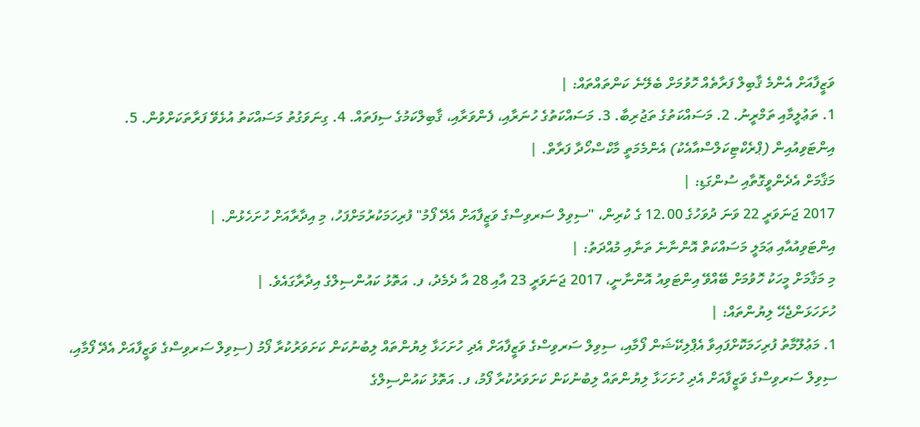ވަޒީފާއަށް އެންމެ ޤާބިލް ފަރާތެއް ހޮވުމަށް ބެލޭނެ ކަންތައްތައް: |
1. ތަޢުލީމާއި ތަމްރީނު. 2. މަސައްކަތުގެ ތަޖުރިބާ. 3. މަސައްކަތުގެ ހުނަރާއި، ފެންވަރާއި، ޤާބިލްކަމުގެ ސިފަތައް. 4. ގިނަވަގުތު މަސައްކަތު އުޅެވޭ ފަރާތަކަށްވުން. 5. އިންޓަވިއުއިން (ޕްރެކްޓިކަލްސްއާއެކު) އެންމެމަތީ މާކްސްހޯދާ ފަރާތް. |
މަޤާމަށް އެދެންވީގޮތާއި ސުންގަޑި: |
2017 ޖަނަވަރީ 22 ވަނަ ދުވަހުގެ 12.00 ގެ ކުރިން، "ސިވިލް ސަރވިސްގެ ވަޒީފާއަށް އެދޭ ފޯމު" ފުރިހަމަކުރުމަށްފަހު، މި އިދާރާއަށް ހުށަހެޅުން. |
އިންޓަވިއުއާއި ޢަމަލީ މަސައްކަތް އޮންނާނެ ތަނާއި މުއްދަތު: |
މި މަޤާމަށް މީހަކު ހޮވުމަށް ބޭއްވޭ އިންޓަވިއު އޮންނާނީ، 2017 ޖަނަވަރީ 23 އާއި 28 އާ ދެމެދު، ފ. އަތޮޅު ކައުންސިލްގެ އިދާރާގައެވެ. |
ހުށަހަޅަންޖެހޭ ލިޔުންތައް: |
1. މަޢުލޫމާތު ފުރިހަމަކޮށްފައިވާ އެޕްލިކޭޝަން ފޯމާއި، ސިވިލް ސަރވިސްގެ ވަޒީފާއަށް އެދި ހުށަހަޅާ ލިޔުންތައް ލިބުނުކަން ކަށަވަރުކުރާ ފޯމު (ސިވިލް ސަރވިސްގެ ވަޒީފާއަށް އެދޭ ފޯމާއި، ސިވިލް ސަރވިސްގެ ވަޒީފާއަށް އެދި ހުށަހަޅާ ލިޔުންތައް ލިބުނުކަން ކަށަވަރުކުރާ ފޯމު، ފ. އަތޮޅު ކައުންސިލްގެ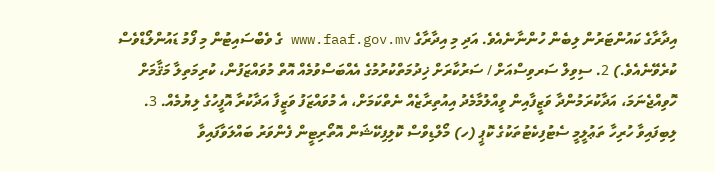އިދާރާގެ ކައުންޓަރުން ލިބެން ހުންނާނެއެވެ. އަދި މި އިދާރާގެ www.faaf.gov.mv ގެ ވެބްސައިޓުން މި ފޯމު ޑައުންލޯޑްވެސް ކުރެވޭނެއެވެ.) 2. ސިވިލް ސަރވިސްއަށް / ސަރުކާރަށް ޚިދުމަތްކުރުމުގެ އެއްބަސްވުމެއް އޮތް މުވައްޒަފުން، ކުރިމަތިލާ މަޤާމަށް ހޮވިއްޖެނަމަ، އަދާކުރަމުންދާ ވަޒީފާއިން ވީއްލުމާމެދު އިއުތިރާޒެއް ނެތްކަމަށް، އެ މުވައްޒަފު ވަޒީފާ އަދާކުރާ އޮފީހުގެ ލިޔުމެއް. 3. ލިބިފައިވާ ހުރިހާ ތަޢުލީމީ ސެޓުފިކެޓުތަކުގެ ކޮޕީ (ހ) މޯލްޑިވްސް ކޮލިފިކޭޝަން އޮތޯރިޓީން ފެންވަރު ބައްލަވާފައިވާ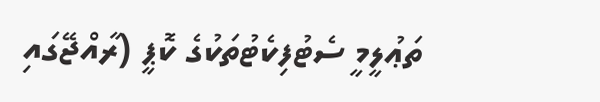ތަޢުލީމީ ސެޓުފިކެޓުތަކުގެ ކޮޕީ (ރާއްޖޭގައި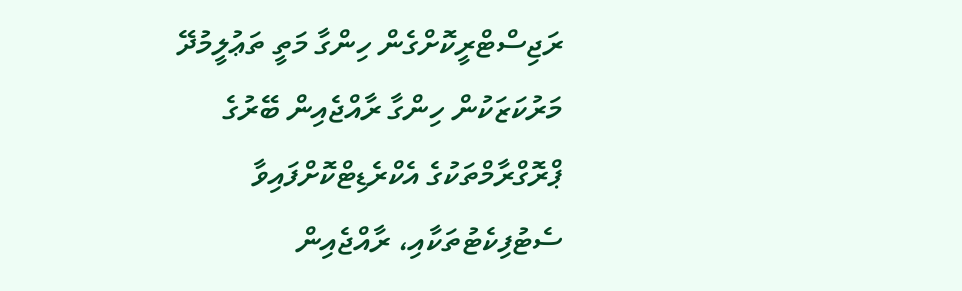ރަޖިސްޓްރީކޮށްގެން ހިންގާ މަތީ ތަޢުލީމުދޭ މަރުކަޒަކުން ހިންގާ ރާއްޖެއިން ބޭރުގެ ޕްރޮގްރާމްތަކުގެ އެކްރެޑިޓްކޮށްފައިވާ ސެޓުފިކެޓުތަކާއި، ރާއްޖެއިން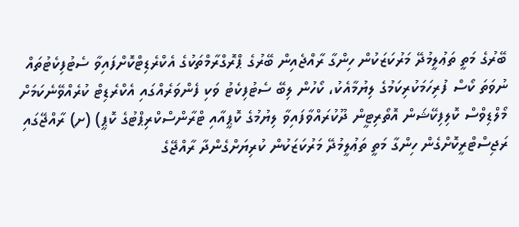ބޭރުގެ މަތީ ތަޢުލީމުދޭ މަރުކަޒަކުން ހިންގާ ރާއްޖެއިން ބޭރުގެ ޕްރޮގްރާމްތަކުގެ އެކްރެޑިޓްކޮށްފައިވާ ސެޓުފިކެޓުތައް ނުވަތަ ކޯސް ފުރިހަމަކުރިކަމުގެ ލިޔުމާއެކު، ކޯހުން ލިބޭ ސެޓުފިކެޓު ވަކި ފެންވަރެއްގައި އެކްރެޑިޓް ކުރެއްވޭނެކަމަށް މޯލްޑިވްސް ކޮލިފިކޭޝަން އޮތޯރިޓީން ދޫކުރައްވާފައިވާ ލިޔުމުގެ ކޮޕީއާއި ޓްރާންސްކްރިޕްޓުގެ ކޮޕީ) (ށ) ރާއްޖޭގައި ރަޖިސްޓްރީކޮށްގެން ހިންގާ މަތީ ތަޢުލީމުދޭ މަރުކަޒަކުން ކުރިޔަށްގެންދާ ރާއްޖޭގެ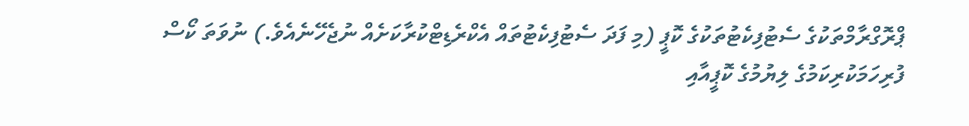ޕްރޮގްރާމްތަކުގެ ސެޓުފިކެޓުތަކުގެ ކޮޕީ (މި ފަދަ ސެޓުފިކެޓުތައް އެކްރެޑިޓްކުރާކަށެއް ނުޖެހޭނެއެވެ.) ނުވަތަ ކޯސް ފުރިހަމަކުރިކަމުގެ ލިޔުމުގެ ކޮޕީއާއި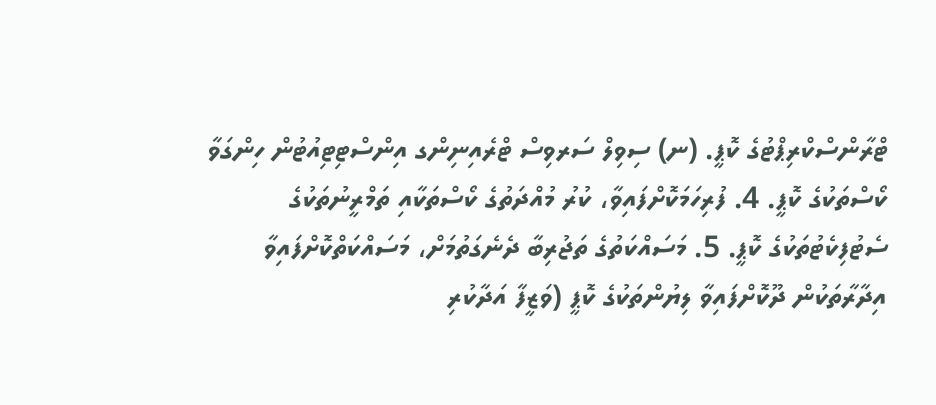ޓްރާންސްކްރިޕްޓުގެ ކޮޕީ. (ނ) ސިވިލް ސަރވިސް ޓްރެއިނިންގ އިންސްޓިޓިއުޓުން ހިންގަވާ ކޯސްތަކުގެ ކޮޕީ. 4. ފުރިހަމަކޮށްފައިވާ، ކުރު މުއްދަތުގެ ކޯސްތަކާއި ތަމްރީނުތަކުގެ ސެޓުފިކެޓުތަކުގެ ކޮޕީ. 5. މަސައްކަތުގެ ތަޖުރިބާ ދެނެގަތުމަށް، މަސައްކަތްކޮށްފައިވާ އިދާރާތަކުން ދޫކޮށްފައިވާ ލިޔުންތަކުގެ ކޮޕީ (ވަޒީފާ އަދާކުރި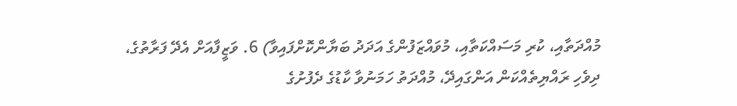މުއްދަތާއި، ކުރި މަސައްކަތާއި، މުވައްޒަފުންގެ އަދަދު ބަޔާންކޮށްފައިވާ) 6. ވަޒީފާއަށް އެދޭ ފަރާތުގެ، ދިވެހި ރައްޔިތެއްކަން އަންގައިދޭ، މުއްދަތު ހަމަނުވާ ކާޑުގެ ދެފުށުގެ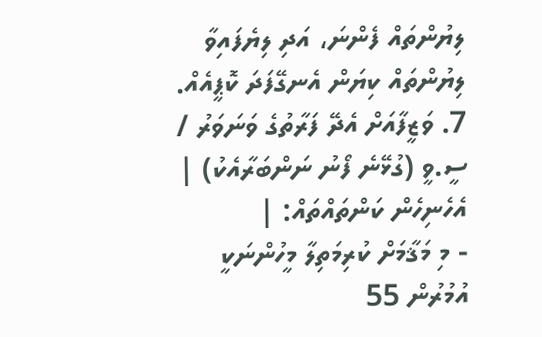ލިޔުންތައް ފެންނަ، އަދި ލިޔެފައިވާ ލިޔުންތައް ކިޔަން އެނގޭފަދަ ކޮޕީއެއް. 7. ވަޒީފާއަށް އެދޭ ފަރާތުގެ ވަނަވަރު / ސީ.ވީ (ގުޅޭނެ ފޯނު ނަންބަރާއެކު) |
އެހެނިހެން ކަންތައްތައް: |
- މި މަޤާމަށް ކުރިމަތިލާ މީހުންނަކީ އުމުރުން 55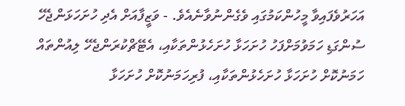އަހަރުވެފައިވާ މީހުންކަމުގައި ވެގެންނުވާނެއެވެ. - ވަޒީފާއަށް އެދި ހުށަހަޅަންޖެހޭ ސުންގަޑި ހަމަވުމަށްފަހު ހުށަހަޅާ ހުށަހެޅުންތަކާއި، އެޓޭޗްކުރަންޖެހޭ ލިއުންތައް ހަމަނުކޮށް ހުށަހަޅާ ހުށަހެޅުންތަކާއި، ފުރިހަމަނުކޮށް ހުށަހަޅާ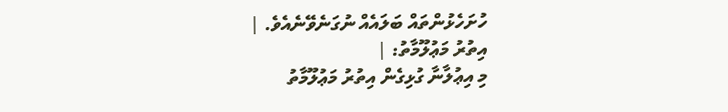ހުށަހެޅުންތައް ބަލައެއް ނުގަނެވޭނެއެވެ. |
އިތުރު މަޢުލޫމާތު: |
މި އިޢުލާނާ ގުޅިގެން އިތުރު މަޢުލޫމާތު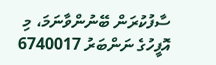ސާފުކުރަން ބޭނުންވާނަމަ، މި އޮފީހުގެ ނަންބަރު 6740017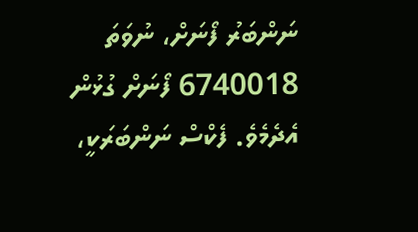ނަންބަރު ފޯނަށް، ނުވަތަ 6740018 ފޯނަށް ގުޅުން އެދެމެވެ. ފެކްސް ނަންބަރަކީ،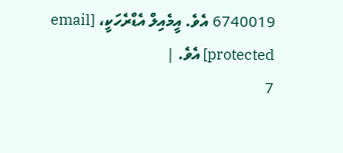6740019 އެވެ. އީމެއިލް އެޑްރެހަކީ، [email protected] އެވެ. |
7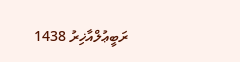ރަބީޢުލްއާޚިރު 1438